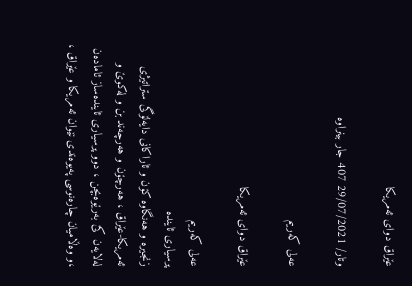عێراق دوای ئه‌مریكا

وتار/ 29/07/2021 407 جار بینراوە

عه‌لی كه‌ريم

عێراق دوای ئه‌مریكا

عه‌لی كه‌ریم
پرسیاری ئاینده‌
زنجیره‌ و هه‌نگاوه‌ كۆن و ئاراكانی دایه‌لۆگی ستراتیژی ئه‌مریكا-عێراق ، هه‌رچۆن و هه‌رچه‌ند بن و له‌كوێ و له‌لایه‌ن كێ به‌رێوه‌بچن ، دوو پرسیاری ئاینده‌ساز ئاماده‌ن ،و وه‌ڵامیان چاره‌نوسی په‌یوه‌ندی نێوان ئه‌مریكا و عێراق ،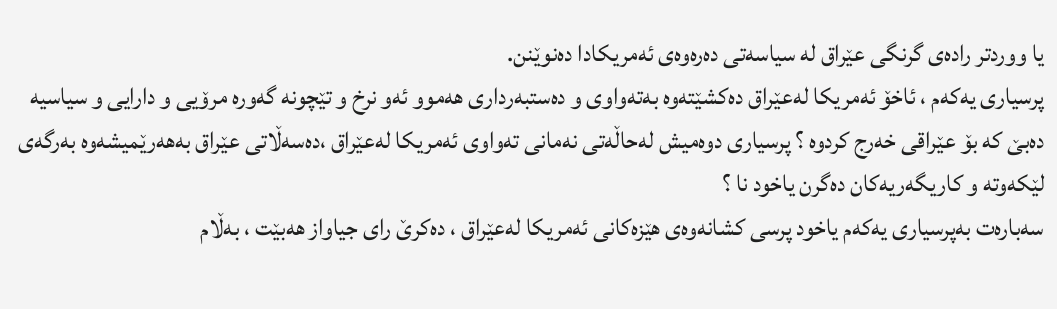یا ووردتر راده‌ی گرنگی عێراق له‌ سیاسه‌تی ده‌ره‌وه‌ی ئه‌مریكادا ده‌نوێنن.
پرسیاری یه‌كه‌م ، ئاخۆ ئه‌مریكا له‌عێراق ده‌كشێته‌وه‌ بەتەواوی و دەستبەرداری هەموو ئەو نرخ و تێچونە گەورە مرۆیی و دارایی و سیاسیە دەبێ کە بۆ عێراقی خەرج کردوە ؟ پرسیاری دوه‌میش له‌حاڵه‌تی نه‌مانی ته‌واوی ئه‌مریكا له‌عێراق ،ده‌سه‌ڵاتی عێراق به‌هه‌رێمیشه‌وه‌ به‌رگه‌ی لێكه‌وته‌ و كاریگه‌ریه‌كان ده‌گرن یاخود نا ؟
سه‌باره‌ت به‌پرسیاری یه‌كه‌م یاخود پرسی كشانه‌وه‌ی هێزه‌كانی ئه‌مریكا له‌عێراق ، ده‌كرێ رای جیاواز هه‌بێت ، به‌ڵام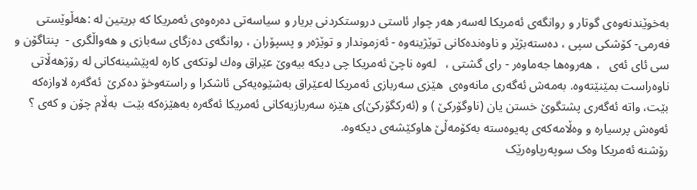به‌خوێندنه‌وه‌ی گوتار و روانگه‌ی ئه‌مریكا له‌سه‌ر هه‌ر چوار ئاستی دروستكردنی بریار و سیاسه‌تی ده‌ره‌وه‌ی ئه‌مریكا كه‌ بریتین له‌ :هه‌ڵوێستی  فه‌رمی- كۆشكی سپی ، ده‌سته‌بژێر و ناوه‌نده‌كانی توێژینه‌وه‌ - ئه‌زموندار و توێژه‌ر و پسپۆران ، روانگه‌ی ده‌زگای سه‌بازی و هه‌واڵگری -  پنتاگۆن و سی ئای ئه‌ی   ، هه‌روه‌ها جه‌ماوه‌ر - رای گشتی ،   له‌وه‌ ناچێ ئه‌مریكا چی دیكه‌ بیه‌وێ عێراق وه‌ك لوتكه‌ی كاره‌ له‌پێشینه‌كانی له‌ رۆژهه‌ڵاتی ناوه‌راست بمێنێته‌وه‌. به‌مه‌ش ئه‌گه‌ری مانه‌وه‌ی  هێزی سه‌ربازی ئه‌مریكا له‌عێراق به‌شێوه‌یه‌كی ئاشكرا و راسته‌وخۆ ده‌كرێ  ئه‌گه‌ره لاوازه‌كه‌ بێت، واته‌ ئه‌گه‌ری پشتگوێ خستن یان (ناوگۆركێ ) و (ئه‌ركگۆركێ)ی هێزه‌ سه‌ربازیه‌كانی ئه‌مریكا ئه‌گه‌ره‌ به‌هێزه‌كه‌ بێت  به‌ڵام چۆن و كه‌ی ؟ ئه‌وه‌ش پرسیاره‌ و وه‌ڵامه‌كه‌ی په‌یوه‌سته‌ به‌كۆمه‌ڵێ هاوكێشه‌ی دیكه‌وه‌.
رۆشنه‌ ئەمریکا وەک سوپەرپاوەرێک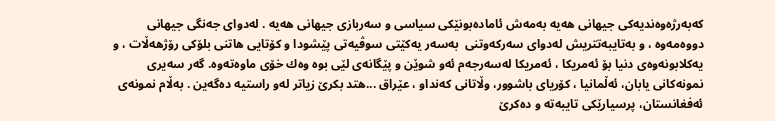کەبەرژەوەندیەکی جیهانی هەیە بەمەش ئامادەبونێکی سیاسی و سەربازی جیهانی هەیە . له‌دوای جه‌نگی جیهانی دووه‌مه‌وه‌ ، و به‌تایبه‌تتریش له‌دوای سه‌ركه‌وتنی  به‌سه‌ر یه‌كێتی سوڤیه‌تی پێشودا و كۆتایی هاتنی بلۆكی رۆژهه‌ڵات ، و یه‌كلابونه‌وه‌ی دنیا بۆ ئه‌مریكا ، ئه‌مریكا له‌سه‌رجه‌م ئه‌و شوێن و پێگانه‌ی لێی بوه‌ وه‌ك خۆی ماوه‌ته‌وه‌. گه‌ر سه‌یری نمونه‌كانی یابان، ئه‌ڵمانیا ، كۆریای باشوور، وڵاتانی كه‌نداو ، عێراق ...هتد بكرێ زیاتر له‌و راستیه‌ ده‌گه‌ین . به‌ڵام نمونه‌ی ئه‌فغانستان، پرسیارێكی تایبه‌ته‌ و ده‌كرێ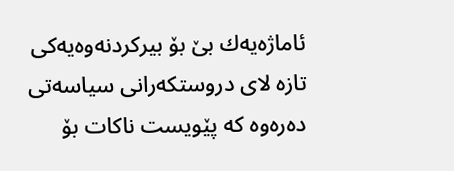ئاماژه‌یه‌ك بێ بۆ بیركردنه‌وه‌یه‌كی تازه‌ لای دروستكه‌رانی سیاسه‌تی ده‌ره‌وه‌ كه‌ پێویست ناكات بۆ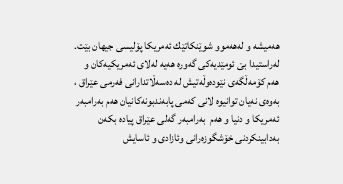هه‌میشه‌ و له‌هه‌موو شوێنكاتێك ئه‌مریكا پۆلیسی جیهان بێت.
له‌راستیدا بێ ئومێدیه‌كی گه‌وره‌ هه‌یه‌ له‌لای ئه‌مریكیه‌كان و هەم کۆمەڵگەی نێودەوڵەتیش له‌ ده‌سه‌ڵاتدارانی فه‌رمی عێراق ، به‌وه‌ی نه‌یان توانیوه‌ لانی كه‌می پابه‌ندبونه‌كانیان هه‌م به‌رامبه‌ر ئه‌مریكا و دنیا و هه‌م  به‌رامبه‌ر گه‌لی عێراق پیاده‌ بكه‌ن به‌دابینكردنی خۆشگوزه‌رانی وئازادی و ئاسایش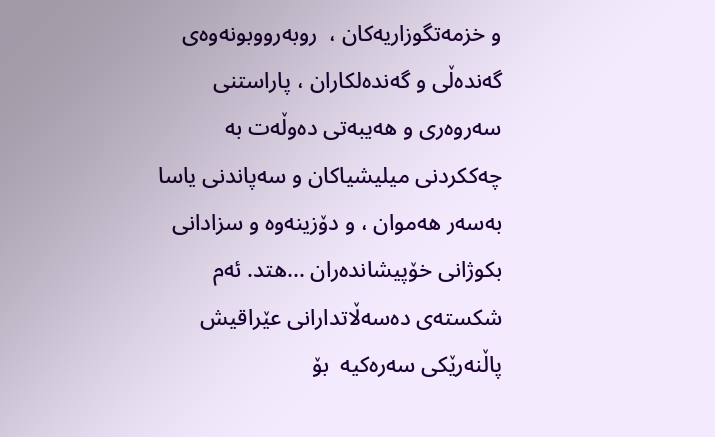و خزمه‌تگوزاریه‌كان ،  روبه‌رووبونه‌وه‌ی گه‌نده‌ڵی و گه‌نده‌لكاران ، پاراستنی سه‌روه‌ری و هه‌یبه‌تی ده‌وڵه‌ت به‌ چه‌ككردنی میلیشیاكان و سه‌پاندنی یاسا به‌سه‌ر هه‌موان ، و دۆزینه‌وه‌ و سزادانی بكوژانی خۆپیشانده‌ران ...هتد. ئه‌م شكسته‌ی ده‌سه‌ڵاتدارانی عێراقیش  پاڵنه‌رێكى سه‌ره‌كیه‌ ‌ بۆ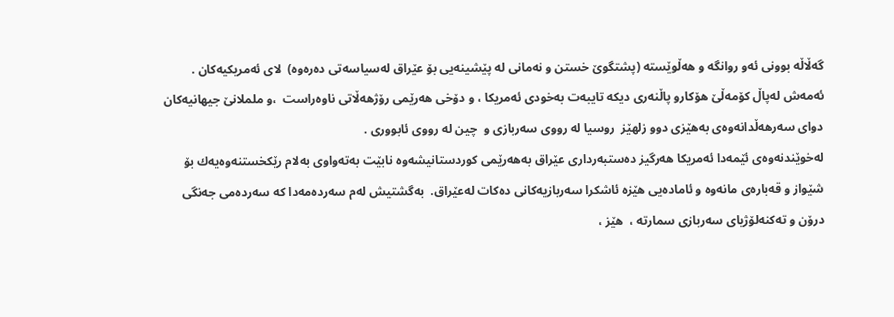گه‌ڵاڵه‌ بوونی ئه‌و روانگه‌ و هه‌ڵوێسته‌ (پشتگوێ خستن و نه‌مانی له‌ پێشینه‌یی بۆ عێراق له‌سیاسه‌تی ده‌ره‌وه)  لای ئه‌مریكیه‌كان . ئه‌مه‌ش له‌پاڵ كۆمه‌ڵێ هۆكارو پاڵنه‌ری دیكه تایبه‌ت به‌خودی ئه‌مریكا ، و دۆخی هه‌رێمی رۆژهه‌ڵاتی ناوه‌راست  ،و ململانێ جیهانیه‌كان دوای سه‌رهه‌ڵدانه‌وه‌ی به‌هێزی دوو زلهێز  روسیا له‌ رووی سه‌ربازی و  چین له‌ رووی ئابووری .
له‌خوێندنه‌وه‌ی ئێمه‌دا ئه‌مریكا هه‌رگیز ده‌ستبه‌رداری عێراق به‌هه‌رێمی كوردستانیشه‌وه‌ نابێت به‌ته‌واوی به‌لام رێكخستنه‌وه‌یه‌ك بۆ شێواز و قه‌باره‌ی مانه‌وه‌ و ئاماده‌یی هێزه‌ ئاشكرا سه‌ربازیه‌كانی ده‌كات له‌عێراق.  به‌گشتیش له‌م سه‌رده‌مه‌دا كه‌ سه‌رده‌می جه‌نگی درۆن و ته‌كنه‌لۆژیای سه‌ربازی سمارته‌ ،  هێز ،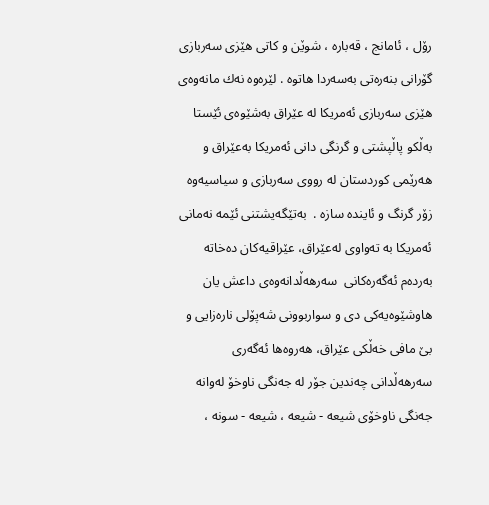رۆل ، ئامانج ، قه‌باره‌ ، شوێن و كاتی هێزی سه‌ربازی گۆرانی بنه‌ره‌تی به‌سه‌ردا هاتوه‌ . لێره‌وه‌ نه‌ك مانه‌وه‌ی هێزی سه‌ربازی ئه‌مریكا له‌ عێراق به‌شێوه‌ی ئێستا به‌ڵكو پاڵپشتی و گرنگی دانی ئه‌مریكا به‌عێراق و هه‌رێمی كوردستان له‌ رووی سه‌ربازی و سیاسیه‌وه‌ زۆر گرنگ و ئاینده‌ سازه‌ .  به‌تێگه‌یشتنی ئێمه‌ نه‌مانی ئه‌مریكا به‌ ته‌واوی له‌عێراق، عێراقیه‌كان ده‌خاته‌ به‌رده‌م ئه‌گه‌ره‌كانی  سه‌رهه‌ڵدانه‌وه‌ی داعش یان هاوشێوه‌یه‌كی دی و سواربوونی شه‌پۆلی ناره‌زایی و بێ مافی خه‌ڵكی عێراق، هه‌روه‌ها ئەگەری سه‌رهه‌ڵدانی چه‌ندین جۆر له‌ جه‌نگی ناوخۆ له‌وانه‌  جه‌نگی ناوخۆی شیعه‌ - شیعه‌ ، شیعه‌ - سونه‌ ،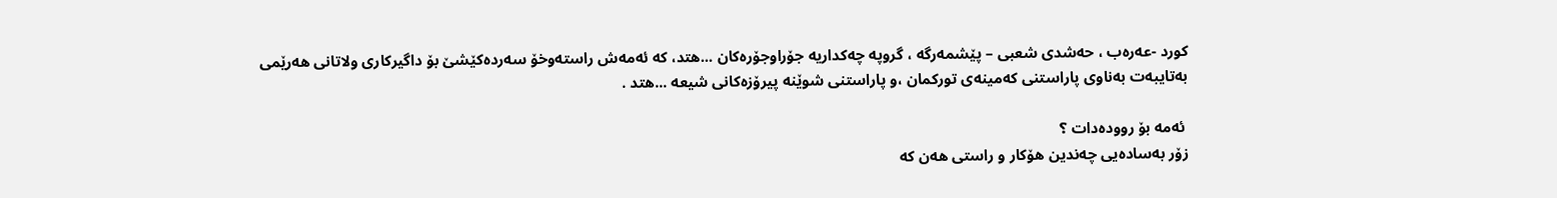كورد -عه‌ره‌ب ، حه‌شدی شعبی – پێشمه‌رگه‌ ، گروپه‌ چه‌كداریه‌ جۆراوجۆره‌كان ...هتد، كه ‌ئه‌مه‌ش راسته‌وخۆ سه‌رده‌كێشێ بۆ داگیركاری ولاتانی هه‌رێمی به‌تایبه‌ت به‌ناوی پاراستنی كه‌مینه‌ی توركمان ،و پاراستنی شوێنه ‌پیرۆزه‌كانی شیعه ...هتد .

 ئه‌مه بۆ رووده‌دات ؟
زۆر به‌ساده‌یی چه‌ندین هۆكار و راستی هه‌ن كه‌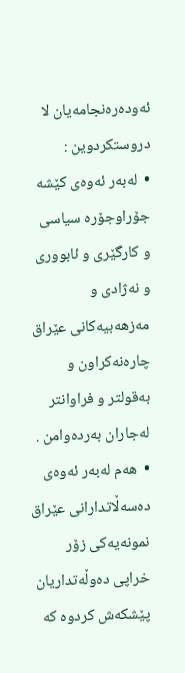ئه‌وده‌ره‌نجامه‌یان لا دروستكردوین :
•  له‌به‌ر ئه‌وه‌ی كێشه‌ جۆراوجۆره‌ سیاسی و كارگێری و ئابووری و نه‌ژادی و مه‌زهه‌بیه‌كانی عێراق چاره‌نه‌كراون و به‌قولتر و فراوانتر  له‌جاران به‌رده‌وامن .
•  هه‌م له‌به‌ر ئه‌وه‌ی ده‌سه‌ڵاتدارانی عێراق نمونه‌یه‌كی زۆر خراپی ده‌وڵه‌تداریان پێشكه‌ش كردوه‌ كه‌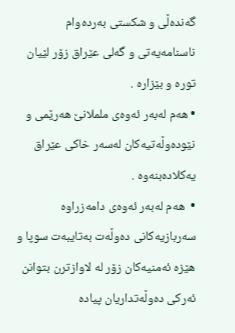گه‌نده‌ڵی و شكستی به‌رده‌وام ناسنامه‌یه‌تی و گه‌لی عێراق زۆر لێیان توره‌ و بێزاره‌ .
• هه‌م له‌به‌ر ئه‌وه‌ی ململانێ هه‌رێمی و نێوده‌وڵه‌تیه‌كان له‌سه‌ر خاكی عێراق یه‌كلاده‌بنه‌وه‌ .
•  هه‌م له‌به‌ر ئه‌وه‌ی دامه‌زراوه‌ سه‌ربازیه‌كانی ده‌وڵه‌ت به‌تایبه‌ت سوپا و هێزه‌ ئه‌منیه‌كان زۆر له‌ لاوازترن بتوانن ئه‌ركی ده‌وڵه‌تداریان پیاده‌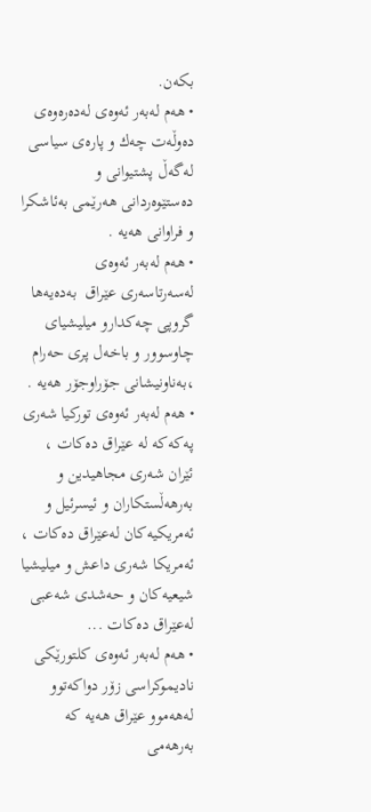بكه‌ن.
• هه‌م له‌به‌ر ئه‌وه‌ی له‌ده‌ره‌وه‌ی ده‌وڵه‌ت چه‌ك و پاره‌ی سیاسی له‌گه‌ڵ پشتیوانی و ده‌ستێوه‌ردانی هه‌رێمی به‌ئاشكرا و فراوانی هه‌یه‌ .
• هه‌م له‌به‌ر ئه‌وه‌ی له‌سه‌رتاسه‌ری عێراق  به‌ده‌یه‌ها گروپی چه‌كدارو میلیشیای چاوسوور و باخه‌ل پری حه‌رام ،به‌ناونیشانی جۆراوجۆر هه‌یه‌ .
• هه‌م له‌به‌ر ئه‌وه‌ی توركیا شه‌ری په‌كه‌كه‌ له‌ عێراق ده‌كات ، ئێران شه‌ری مجاهیدین و به‌رهه‌ڵستكاران و ئیسرئیل و ئه‌مریكیه‌كان له‌عێراق ده‌كات ، ئه‌مریكا شه‌ری داعش و میلیشیا شیعیه‌كان و حه‌شدی شه‌عبی له‌عێراق ده‌كات ...
• هه‌م له‌به‌ر ئه‌وه‌ی كلتورێكی نادیموكراسی زۆر دواكه‌توو له‌هه‌موو عێراق هه‌یه‌ كه‌ به‌رهه‌می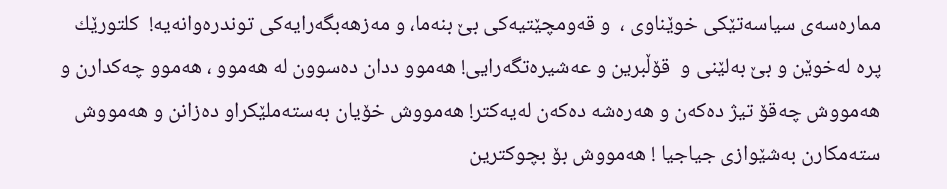مماره‌سه‌ی سیاسه‌تێكی خوێناوی ،  و قه‌ومچێتیه‌كی بێ بنه‌ما، و مه‌زهه‌بگه‌رایه‌كی توندره‌وانه‌یه‌!  كلتورێك  پره‌ له‌خوێن و بێ به‌لێنی و  قۆڵبرین و عه‌شیره‌تگه‌رایی! هه‌موو ددان ده‌سوون له ‌هه‌موو ، هه‌موو چه‌كدارن و هه‌مووش چه‌قۆ تیژ ده‌كه‌ن و هه‌ره‌شه‌ ده‌كه‌ن له‌یه‌كتر! هه‌مووش خۆیان به‌سته‌ملێكراو ده‌زانن و هه‌مووش سته‌مكارن به‌شێوازی جیاجیا ! هه‌مووش بۆ بچوكترین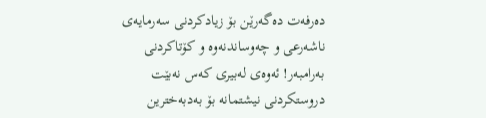ده‌رفه‌ت ده‌گه‌رێن بۆ زیادكردنی سه‌رمایه‌ی ناشه‌رعی و چه‌وساندنه‌وه‌ و كۆتاكردنی به‌رامبه‌ر! ئه‌وه‌ی له‌بیری كه‌س نه‌بێت دروستكردنی نیشتمانه‌ بۆ به‌دبه‌خترین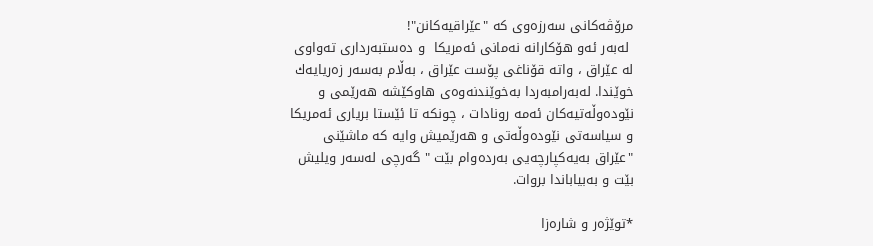مرۆڤه‌كانی سه‌رزه‌وی كه‌ "عێراقیه‌كانن"!
 له‌به‌ر ئه‌و هۆكارانه‌ نه‌مانی ئه‌مریكا  و ده‌ستبه‌رداری ته‌واوی له‌ عێراق ، واته‌ قۆناغی پۆست عێراق ، به‌ڵام به‌سه‌ر زه‌ریایه‌ك خوێندا. لەبەرامبەردا به‌خوێندنه‌وه‌ی هاوكێشه‌ هه‌رێمی و نێوده‌وڵه‌تیه‌كان ئه‌مه‌ رونادات ، چونكه‌ تا ئێستا بریاری ئه‌مریكا و سیاسه‌تی نێوده‌وڵه‌تی و هه‌رێمیش وایه‌ كه ماشێنی‌ "عێراق به‌یه‌كپارچه‌یی به‌رده‌وام بێت " گه‌رچی له‌سه‌ر ویلیش بێت و به‌بیاباندا بروات.

*توێژه‌ر و شاره‌زا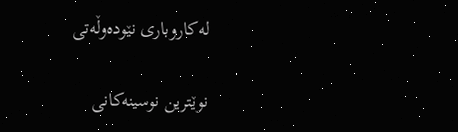له‌كاروباری نێودەوڵەتی

نوێترین نوسینەکانی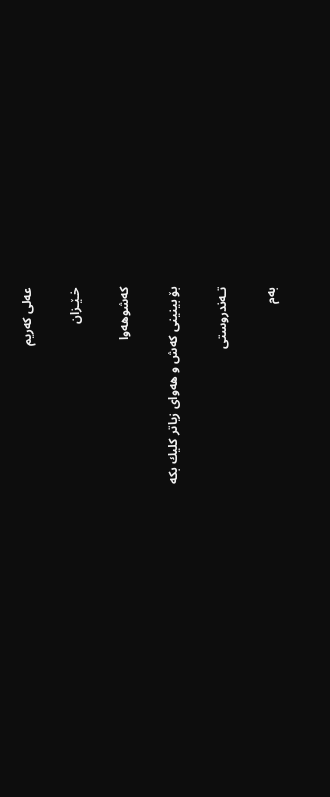عه‌لی كه‌ريم

خـێـزان

کەشوهەوا

بۆ بینینی كه‌ش و هه‌وای زیاتر كلیك بكه‌

تـه‌ندروستی

به‌م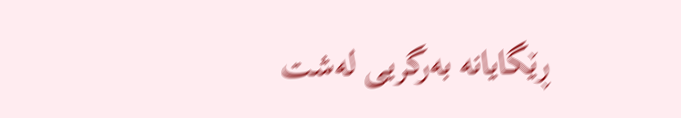ڕێگایانه‌ به‌رگریی‌ له‌شت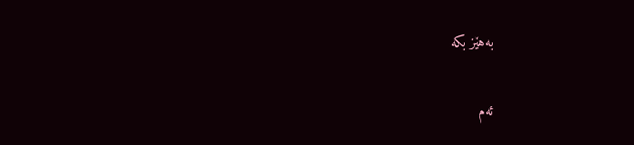به‌هێز بكه‌

ئه‌م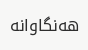هه‌نگاوانه‌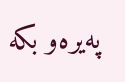په‌یره‌و بكه‌